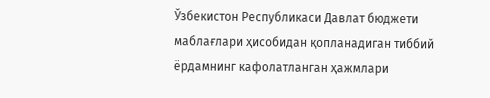Ўзбекистон Республикаси Давлат бюджети маблағлари ҳисобидан қопланадиган тиббий ёрдамнинг кафолатланган ҳажмлари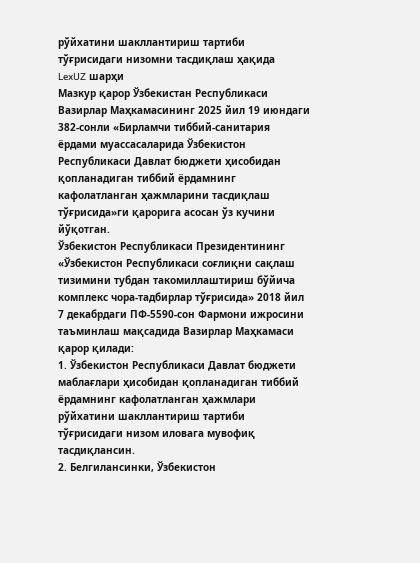рўйхатини шакллантириш тартиби тўғрисидаги низомни тасдиқлаш ҳақида
LexUZ шарҳи
Мазкур қарор Ўзбекистан Республикаси Вазирлар Маҳкамасининг 2025 йил 19 июндаги 382-сонли «Бирламчи тиббий-санитария ёрдами муассасаларида Ўзбекистон Республикаси Давлат бюджети ҳисобидан қопланадиган тиббий ёрдамнинг кафолатланган ҳажмларини тасдиқлаш тўғрисида»ги қарорига асосан ўз кучини йўқотган.
Ўзбекистон Республикаси Президентининг «Ўзбекистон Республикаси соғлиқни сақлаш тизимини тубдан такомиллаштириш бўйича комплекс чора-тадбирлар тўғрисида» 2018 йил 7 декабрдаги ПФ-5590-сон Фармони ижросини таъминлаш мақсадида Вазирлар Маҳкамаси қарор қилади:
1. Ўзбекистон Республикаси Давлат бюджети маблағлари ҳисобидан қопланадиган тиббий ёрдамнинг кафолатланган ҳажмлари рўйхатини шакллантириш тартиби тўғрисидаги низом иловага мувофиқ тасдиқлансин.
2. Белгилансинки, Ўзбекистон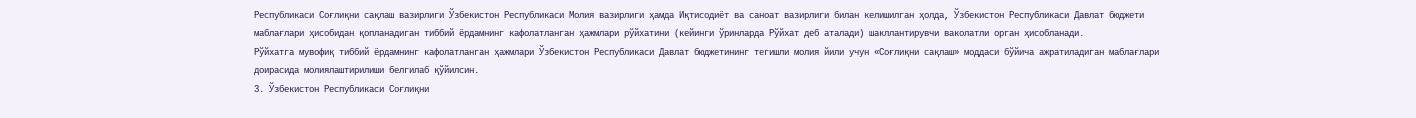Республикаси Соғлиқни сақлаш вазирлиги Ўзбекистон Республикаси Молия вазирлиги ҳамда Иқтисодиёт ва саноат вазирлиги билан келишилган ҳолда, Ўзбекистон Республикаси Давлат бюджети маблағлари ҳисобидан қопланадиган тиббий ёрдамнинг кафолатланган ҳажмлари рўйхатини (кейинги ўринларда Рўйхат деб аталади) шакллантирувчи ваколатли орган ҳисобланади.
Рўйхатга мувофиқ тиббий ёрдамнинг кафолатланган ҳажмлари Ўзбекистон Республикаси Давлат бюджетининг тегишли молия йили учун «Соғлиқни сақлаш» моддаси бўйича ажратиладиган маблағлари доирасида молиялаштирилиши белгилаб қўйилсин.
3. Ўзбекистон Республикаси Соғлиқни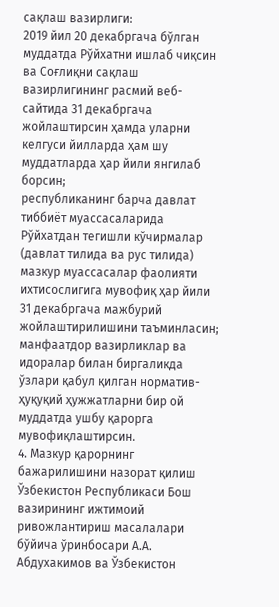сақлаш вазирлиги:
2019 йил 20 декабргача бўлган муддатда Рўйхатни ишлаб чиқсин ва Соғлиқни сақлаш вазирлигининг расмий веб-сайтида 31 декабргача жойлаштирсин ҳамда уларни келгуси йилларда ҳам шу муддатларда ҳар йили янгилаб борсин;
республиканинг барча давлат тиббиёт муассасаларида Рўйхатдан тегишли кўчирмалар (давлат тилида ва рус тилида) мазкур муассасалар фаолияти ихтисослигига мувофиқ ҳар йили 31 декабргача мажбурий жойлаштирилишини таъминласин;
манфаатдор вазирликлар ва идоралар билан биргаликда ўзлари қабул қилган норматив-ҳуқуқий ҳужжатларни бир ой муддатда ушбу қарорга мувофиқлаштирсин.
4. Мазкур қарорнинг бажарилишини назорат қилиш Ўзбекистон Республикаси Бош вазирининг ижтимоий ривожлантириш масалалари бўйича ўринбосари А.А. Абдухакимов ва Ўзбекистон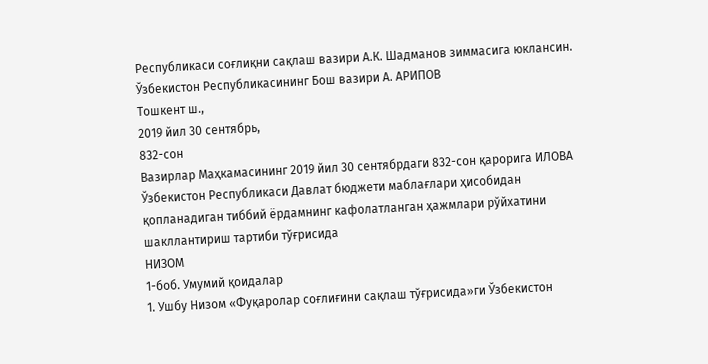Республикаси соғлиқни сақлаш вазири А.К. Шадманов зиммасига юклансин.
Ўзбекистон Республикасининг Бош вазири А. АРИПОВ
Тошкент ш.,
2019 йил 30 сентябрь,
832-сон
Вазирлар Маҳкамасининг 2019 йил 30 сентябрдаги 832-сон қарорига ИЛОВА
Ўзбекистон Республикаси Давлат бюджети маблағлари ҳисобидан қопланадиган тиббий ёрдамнинг кафолатланган ҳажмлари рўйхатини шакллантириш тартиби тўғрисида
НИЗОМ
1-боб. Умумий қоидалар
1. Ушбу Низом «Фуқаролар соғлиғини сақлаш тўғрисида»ги Ўзбекистон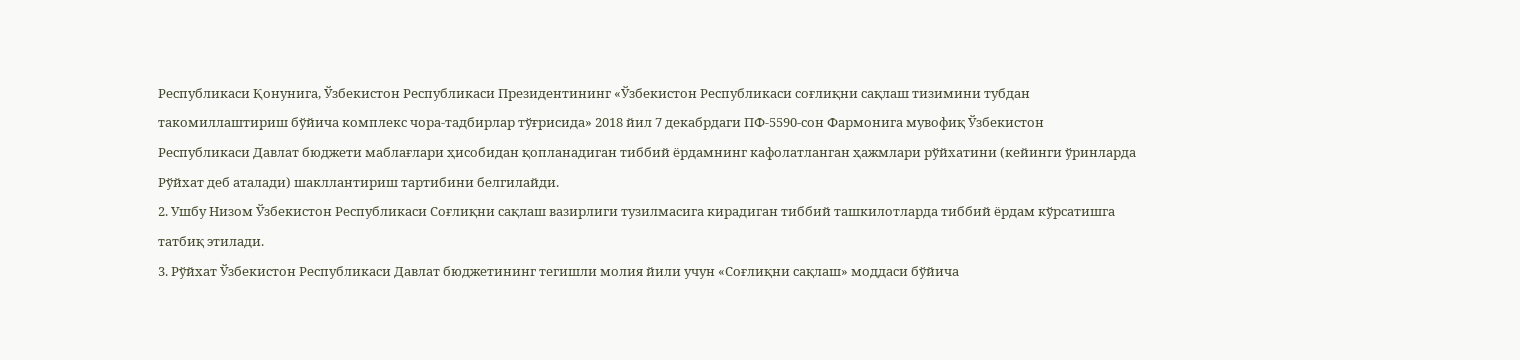Республикаси Қонунига, Ўзбекистон Республикаси Президентининг «Ўзбекистон Республикаси соғлиқни сақлаш тизимини тубдан такомиллаштириш бўйича комплекс чора-тадбирлар тўғрисида» 2018 йил 7 декабрдаги ПФ-5590-сон Фармонига мувофиқ Ўзбекистон Республикаси Давлат бюджети маблағлари ҳисобидан қопланадиган тиббий ёрдамнинг кафолатланган ҳажмлари рўйхатини (кейинги ўринларда Рўйхат деб аталади) шакллантириш тартибини белгилайди.
2. Ушбу Низом Ўзбекистон Республикаси Соғлиқни сақлаш вазирлиги тузилмасига кирадиган тиббий ташкилотларда тиббий ёрдам кўрсатишга татбиқ этилади.
3. Рўйхат Ўзбекистон Республикаси Давлат бюджетининг тегишли молия йили учун «Соғлиқни сақлаш» моддаси бўйича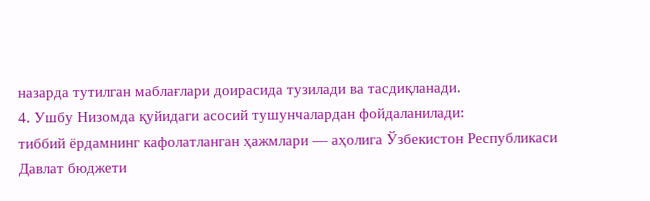назарда тутилган маблағлари доирасида тузилади ва тасдиқланади.
4. Ушбу Низомда қуйидаги асосий тушунчалардан фойдаланилади:
тиббий ёрдамнинг кафолатланган ҳажмлари — аҳолига Ўзбекистон Республикаси Давлат бюджети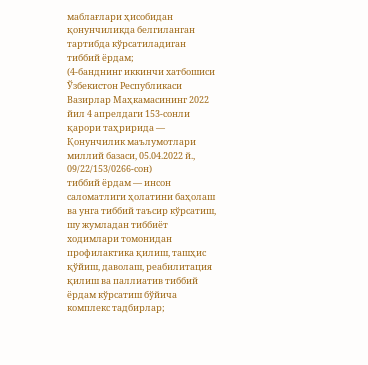маблағлари ҳисобидан қонунчиликда белгиланган тартибда кўрсатиладиган тиббий ёрдам;
(4-банднинг иккинчи хатбошиси Ўзбекистон Республикаси Вазирлар Маҳкамасининг 2022 йил 4 апрелдаги 153-сонли қарори таҳририда — Қонунчилик маълумотлари миллий базаси, 05.04.2022 й., 09/22/153/0266-сон)
тиббий ёрдам — инсон саломатлиги ҳолатини баҳолаш ва унга тиббий таъсир кўрсатиш, шу жумладан тиббиёт ходимлари томонидан профилактика қилиш, ташҳис қўйиш, даволаш, реабилитация қилиш ва паллиатив тиббий ёрдам кўрсатиш бўйича комплекс тадбирлар;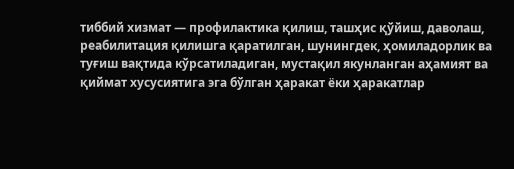тиббий хизмат — профилактика қилиш, ташҳис қўйиш, даволаш, реабилитация қилишга қаратилган, шунингдек, ҳомиладорлик ва туғиш вақтида кўрсатиладиган, мустақил якунланган аҳамият ва қиймат хусусиятига эга бўлган ҳаракат ёки ҳаракатлар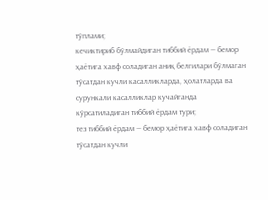тўплами;
кечиктириб бўлмайдиган тиббий ёрдам — бемор ҳаётига хавф соладиган аниқ белгилари бўлмаган тўсатдан кучли касалликларда, ҳолатларда ва сурункали касалликлар кучайганда кўрсатиладиган тиббий ёрдам тури;
тез тиббий ёрдам — бемор ҳаётига хавф соладиган тўсатдан кучли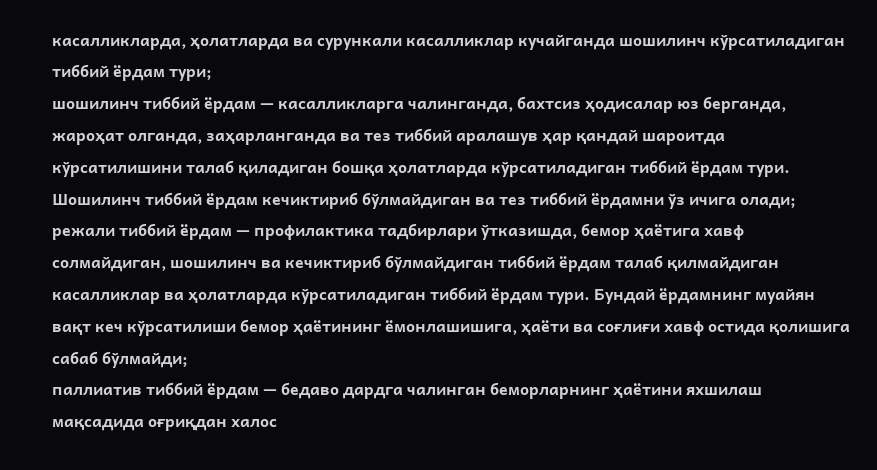касалликларда, ҳолатларда ва сурункали касалликлар кучайганда шошилинч кўрсатиладиган тиббий ёрдам тури;
шошилинч тиббий ёрдам — касалликларга чалинганда, бахтсиз ҳодисалар юз берганда, жароҳат олганда, заҳарланганда ва тез тиббий аралашув ҳар қандай шароитда кўрсатилишини талаб қиладиган бошқа ҳолатларда кўрсатиладиган тиббий ёрдам тури. Шошилинч тиббий ёрдам кечиктириб бўлмайдиган ва тез тиббий ёрдамни ўз ичига олади;
режали тиббий ёрдам — профилактика тадбирлари ўтказишда, бемор ҳаётига хавф солмайдиган, шошилинч ва кечиктириб бўлмайдиган тиббий ёрдам талаб қилмайдиган касалликлар ва ҳолатларда кўрсатиладиган тиббий ёрдам тури. Бундай ёрдамнинг муайян вақт кеч кўрсатилиши бемор ҳаётининг ёмонлашишига, ҳаёти ва соғлиғи хавф остида қолишига сабаб бўлмайди;
паллиатив тиббий ёрдам — бедаво дардга чалинган беморларнинг ҳаётини яхшилаш мақсадида оғриқдан халос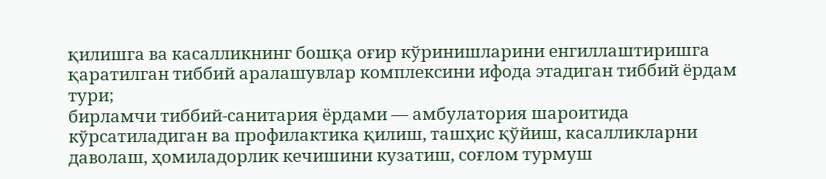қилишга ва касалликнинг бошқа оғир кўринишларини енгиллаштиришга қаратилган тиббий аралашувлар комплексини ифода этадиган тиббий ёрдам тури;
бирламчи тиббий-санитария ёрдами — амбулатория шароитида кўрсатиладиган ва профилактика қилиш, ташҳис қўйиш, касалликларни даволаш, ҳомиладорлик кечишини кузатиш, соғлом турмуш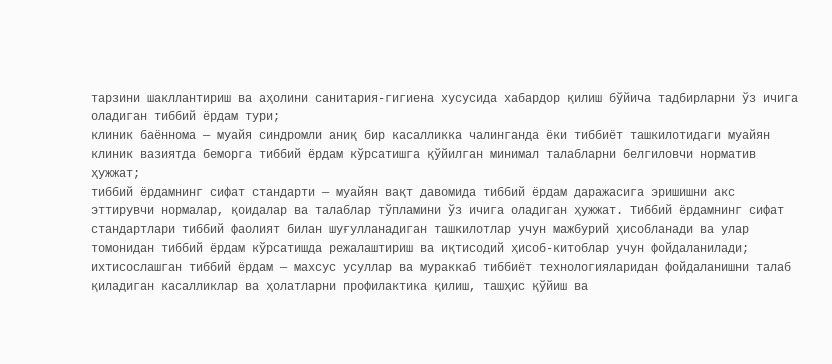тарзини шакллантириш ва аҳолини санитария-гигиена хусусида хабардор қилиш бўйича тадбирларни ўз ичига оладиган тиббий ёрдам тури;
клиник баённома — муайя синдромли аниқ бир касалликка чалинганда ёки тиббиёт ташкилотидаги муайян клиник вазиятда беморга тиббий ёрдам кўрсатишга қўйилган минимал талабларни белгиловчи норматив ҳужжат;
тиббий ёрдамнинг сифат стандарти — муайян вақт давомида тиббий ёрдам даражасига эришишни акс эттирувчи нормалар, қоидалар ва талаблар тўпламини ўз ичига оладиган ҳужжат. Тиббий ёрдамнинг сифат стандартлари тиббий фаолият билан шуғулланадиган ташкилотлар учун мажбурий ҳисобланади ва улар томонидан тиббий ёрдам кўрсатишда режалаштириш ва иқтисодий ҳисоб-китоблар учун фойдаланилади;
ихтисослашган тиббий ёрдам — махсус усуллар ва мураккаб тиббиёт технологияларидан фойдаланишни талаб қиладиган касалликлар ва ҳолатларни профилактика қилиш, ташҳис қўйиш ва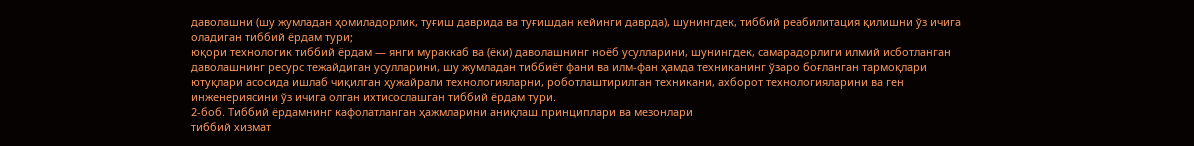даволашни (шу жумладан ҳомиладорлик, туғиш даврида ва туғишдан кейинги даврда), шунингдек, тиббий реабилитация қилишни ўз ичига оладиган тиббий ёрдам тури;
юқори технологик тиббий ёрдам — янги мураккаб ва (ёки) даволашнинг ноёб усулларини, шунингдек, самарадорлиги илмий исботланган даволашнинг ресурс тежайдиган усулларини, шу жумладан тиббиёт фани ва илм-фан ҳамда техниканинг ўзаро боғланган тармоқлари ютуқлари асосида ишлаб чиқилган ҳужайрали технологияларни, роботлаштирилган техникани, ахборот технологияларини ва ген инженериясини ўз ичига олган ихтисослашган тиббий ёрдам тури.
2-боб. Тиббий ёрдамнинг кафолатланган ҳажмларини аниқлаш принциплари ва мезонлари
тиббий хизмат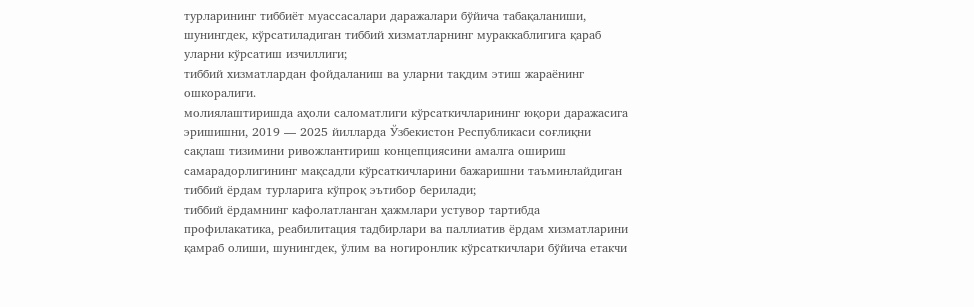турларининг тиббиёт муассасалари даражалари бўйича табақаланиши, шунингдек, кўрсатиладиган тиббий хизматларнинг мураккаблигига қараб уларни кўрсатиш изчиллиги;
тиббий хизматлардан фойдаланиш ва уларни тақдим этиш жараёнинг ошкоралиги.
молиялаштиришда аҳоли саломатлиги кўрсаткичларининг юқори даражасига эришишни, 2019 — 2025 йилларда Ўзбекистон Республикаси соғлиқни сақлаш тизимини ривожлантириш концепциясини амалга ошириш самарадорлигининг мақсадли кўрсаткичларини бажаришни таъминлайдиган тиббий ёрдам турларига кўпроқ эътибор берилади;
тиббий ёрдамнинг кафолатланган ҳажмлари устувор тартибда профилакатика, реабилитация тадбирлари ва паллиатив ёрдам хизматларини қамраб олиши, шунингдек, ўлим ва ногиронлик кўрсаткичлари бўйича етакчи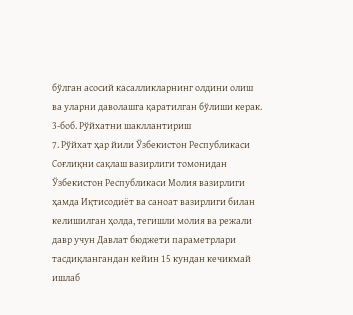бўлган асосий касалликларнинг олдини олиш ва уларни даволашга қаратилган бўлиши керак.
3-боб. Рўйхатни шакллантириш
7. Рўйхат ҳар йили Ўзбекистон Республикаси Соғлиқни сақлаш вазирлиги томонидан Ўзбекистон Республикаси Молия вазирлиги ҳамда Иқтисодиёт ва саноат вазирлиги билан келишилган ҳолда, тегишли молия ва режали давр учун Давлат бюджети параметрлари тасдиқлангандан кейин 15 кундан кечикмай ишлаб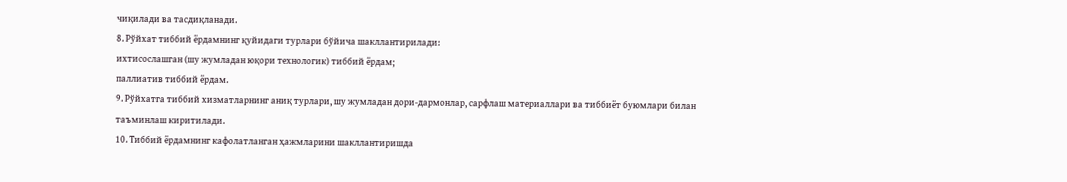чиқилади ва тасдиқланади.
8. Рўйхат тиббий ёрдамнинг қуйидаги турлари бўйича шакллантирилади:
ихтисослашган (шу жумладан юқори технологик) тиббий ёрдам;
паллиатив тиббий ёрдам.
9. Рўйхатга тиббий хизматларнинг аниқ турлари, шу жумладан дори-дармонлар, сарфлаш материаллари ва тиббиёт буюмлари билан таъминлаш киритилади.
10. Тиббий ёрдамнинг кафолатланган ҳажмларини шакллантиришда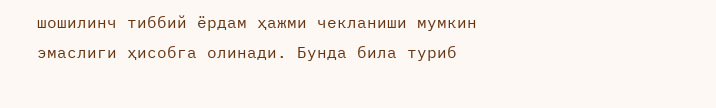шошилинч тиббий ёрдам ҳажми чекланиши мумкин эмаслиги ҳисобга олинади. Бунда била туриб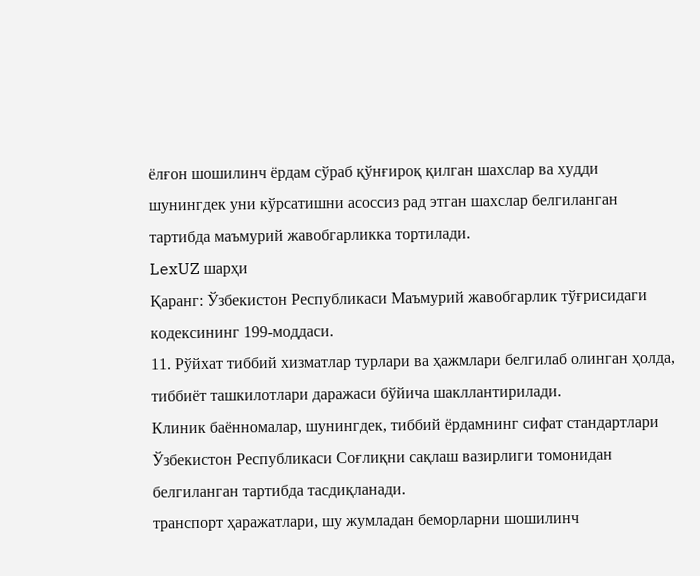ёлғон шошилинч ёрдам сўраб қўнғироқ қилган шахслар ва худди шунингдек уни кўрсатишни асоссиз рад этган шахслар белгиланган тартибда маъмурий жавобгарликка тортилади.
LexUZ шарҳи
Қаранг: Ўзбекистон Республикаси Маъмурий жавобгарлик тўғрисидаги кодексининг 199-моддаси.
11. Рўйхат тиббий хизматлар турлари ва ҳажмлари белгилаб олинган ҳолда, тиббиёт ташкилотлари даражаси бўйича шакллантирилади.
Клиник баённомалар, шунингдек, тиббий ёрдамнинг сифат стандартлари Ўзбекистон Республикаси Соғлиқни сақлаш вазирлиги томонидан белгиланган тартибда тасдиқланади.
транспорт ҳаражатлари, шу жумладан беморларни шошилинч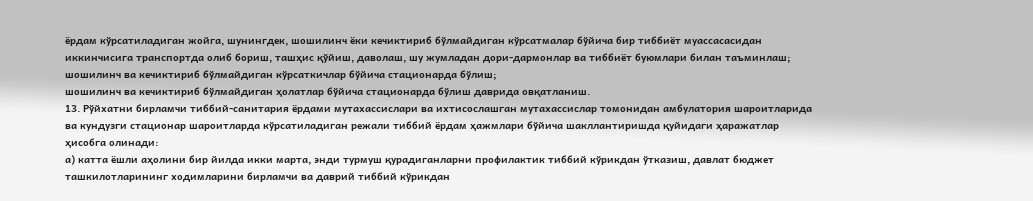ёрдам кўрсатиладиган жойга, шунингдек, шошилинч ёки кечиктириб бўлмайдиган кўрсатмалар бўйича бир тиббиёт муассасасидан иккинчисига транспортда олиб бориш, ташҳис қўйиш, даволаш, шу жумладан дори-дармонлар ва тиббиёт буюмлари билан таъминлаш;
шошилинч ва кечиктириб бўлмайдиган кўрсаткичлар бўйича стационарда бўлиш;
шошилинч ва кечиктириб бўлмайдиган ҳолатлар бўйича стационарда бўлиш даврида овқатланиш.
13. Рўйхатни бирламчи тиббий-санитария ёрдами мутахассислари ва ихтисослашган мутахассислар томонидан амбулатория шароитларида ва кундузги стационар шароитларда кўрсатиладиган режали тиббий ёрдам ҳажмлари бўйича шакллантиришда қуйидаги ҳаражатлар ҳисобга олинади:
а) катта ёшли аҳолини бир йилда икки марта, энди турмуш қурадиганларни профилактик тиббий кўрикдан ўтказиш, давлат бюджет ташкилотларининг ходимларини бирламчи ва даврий тиббий кўрикдан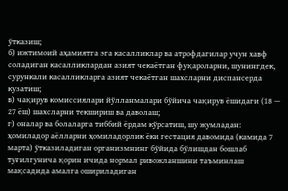ўтказиш;
б) ижтимоий аҳамиятга эга касалликлар ва атрофдагилар учун хавф соладиган касалликлардан азият чекаётган фуқароларни, шунингдек, сурункали касалликларга азият чекаётган шахсларни диспансерда кузатиш;
в) чақирув комиссиялари йўлланмалари бўйича чақирув ёшидаги (18 — 27 ёш) шахсларни текшириш ва даволаш;
г) оналар ва болаларга тиббий ёрдам кўрсатиш, шу жумладан:
ҳомиладор аёлларни ҳомиладорлик ёки гестация давомида (камида 7 марта) ўтказиладиган организмнинг бўйида бўлишдан бошлаб туғилгунича қорин ичида нормал ривожланшини таъминлаш мақсадида амалга ошириладиган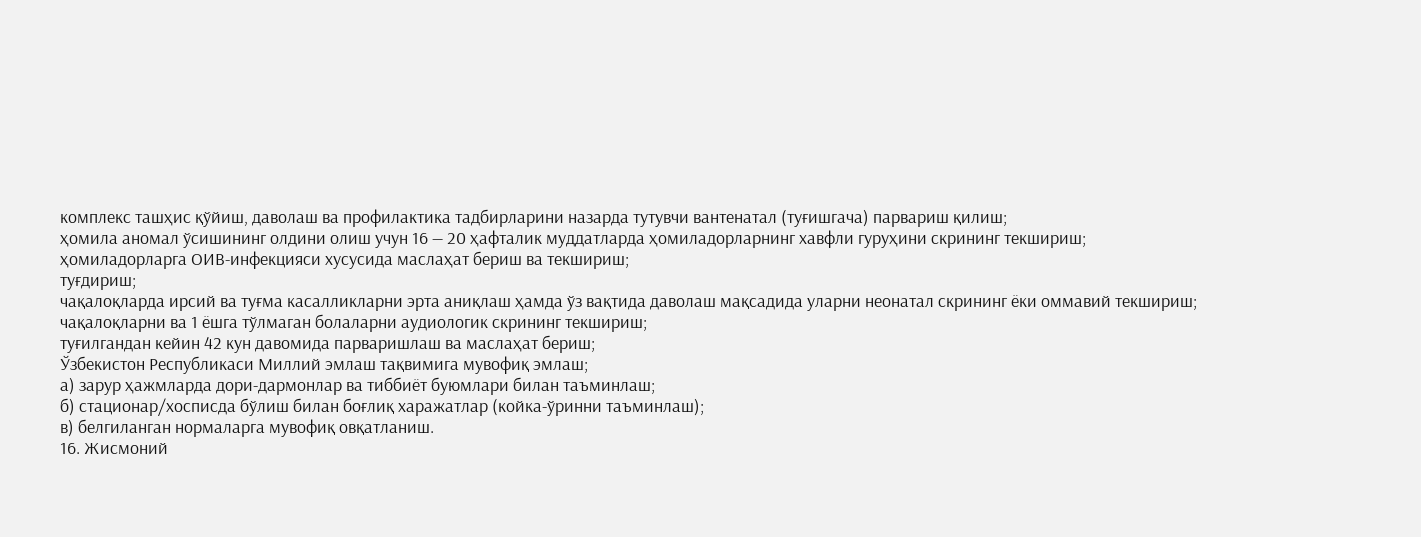комплекс ташҳис қўйиш, даволаш ва профилактика тадбирларини назарда тутувчи вантенатал (туғишгача) парвариш қилиш;
ҳомила аномал ўсишининг олдини олиш учун 16 — 20 ҳафталик муддатларда ҳомиладорларнинг хавфли гуруҳини скрининг текшириш;
ҳомиладорларга ОИВ-инфекцияси хусусида маслаҳат бериш ва текшириш;
туғдириш;
чақалоқларда ирсий ва туғма касалликларни эрта аниқлаш ҳамда ўз вақтида даволаш мақсадида уларни неонатал скрининг ёки оммавий текшириш;
чақалоқларни ва 1 ёшга тўлмаган болаларни аудиологик скрининг текшириш;
туғилгандан кейин 42 кун давомида парваришлаш ва маслаҳат бериш;
Ўзбекистон Республикаси Миллий эмлаш тақвимига мувофиқ эмлаш;
а) зарур ҳажмларда дори-дармонлар ва тиббиёт буюмлари билан таъминлаш;
б) стационар/хосписда бўлиш билан боғлиқ харажатлар (койка-ўринни таъминлаш);
в) белгиланган нормаларга мувофиқ овқатланиш.
16. Жисмоний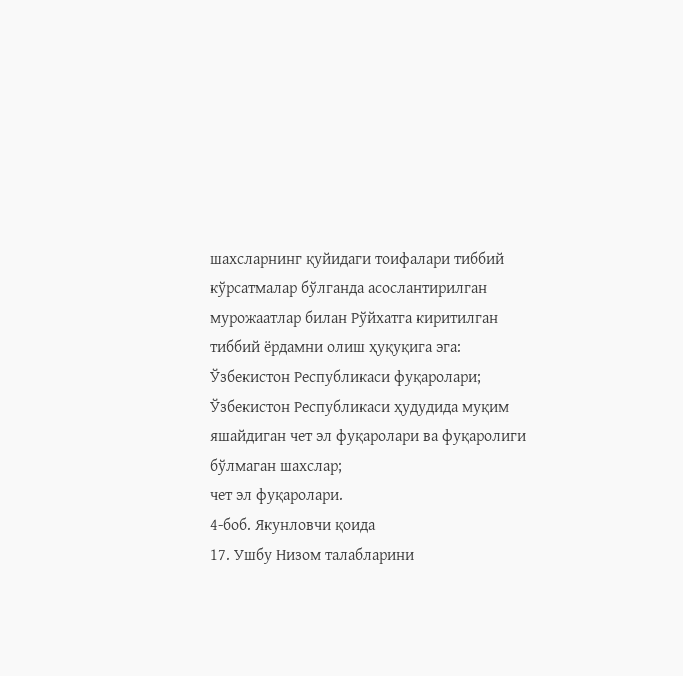шахсларнинг қуйидаги тоифалари тиббий кўрсатмалар бўлганда асослантирилган мурожаатлар билан Рўйхатга киритилган тиббий ёрдамни олиш ҳуқуқига эга:
Ўзбекистон Республикаси фуқаролари;
Ўзбекистон Республикаси ҳудудида муқим яшайдиган чет эл фуқаролари ва фуқаролиги бўлмаган шахслар;
чет эл фуқаролари.
4-боб. Якунловчи қоида
17. Ушбу Низом талабларини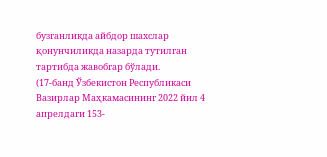бузганликда айбдор шахслар қонунчиликда назарда тутилган тартибда жавобгар бўлади.
(17-банд Ўзбекистон Республикаси Вазирлар Маҳкамасининг 2022 йил 4 апрелдаги 153-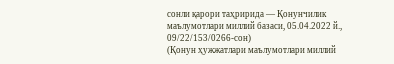сонли қарори таҳририда — Қонунчилик маълумотлари миллий базаси, 05.04.2022 й., 09/22/153/0266-сон)
(Қонун ҳужжатлари маълумотлари миллий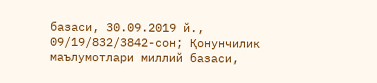базаси, 30.09.2019 й., 09/19/832/3842-сон; Қонунчилик маълумотлари миллий базаси,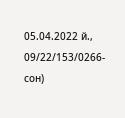05.04.2022 й., 09/22/153/0266-сон)